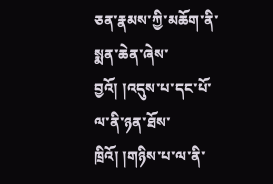ཅན་རྣམས་ཀྱི་མཆོག་ནི་སྨན་ཆེན་ཞེས་བྱའོ། །འདུས་པ་དང་པོ་ལ་ནི་ཉན་ཐོས་ཁྲིའོ། །གཉིས་པ་ལ་ནི་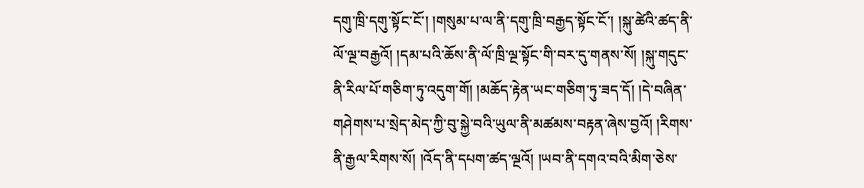དགུ་ཁྲི་དགུ་སྟོང་ངོ་། །གསུམ་པ་ལ་ནི་དགུ་ཁྲི་བརྒྱད་སྟོང་ངོ་། །སྐུ་ཚེའི་ཚད་ནི་ལོ་ལྔ་བརྒྱའོ། །དམ་པའི་ཆོས་ནི་ལོ་ཁྲི་ལྔ་སྟོང་གི་བར་དུ་གནས་སོ། །སྐུ་གདུང་ནི་རིལ་པོ་གཅིག་ཏུ་འདུག་གོ། །མཆོད་རྟེན་ཡང་གཅིག་ཏུ་ཟད་དོ། །དེ་བཞིན་གཤེགས་པ་སྲེད་མེད་ཀྱི་བུ་སྐྱེ་བའི་ཡུལ་ནི་མཚམས་བརྟན་ཞེས་བྱའོ། །རིགས་ནི་རྒྱལ་རིགས་སོ། །འོད་ནི་དཔག་ཚད་ལྔའོ། །ཡབ་ནི་དགའ་བའི་མིག་ཅེས་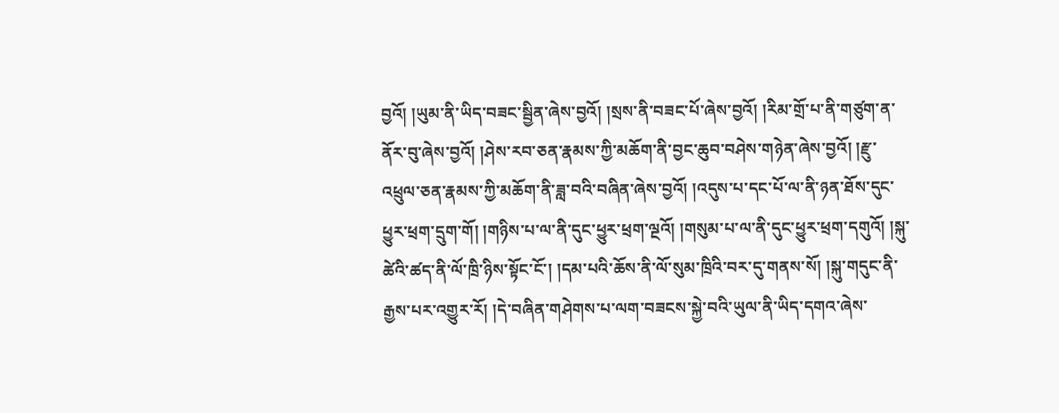བྱའོ། །ཡུམ་ནི་ཡིད་བཟང་སྦྱིན་ཞེས་བྱའོ། །སྲས་ནི་བཟང་པོ་ཞེས་བྱའོ། །རིམ་གྲོ་པ་ནི་གཙུག་ན་ནོར་བུ་ཞེས་བྱའོ། །ཤེས་རབ་ཅན་རྣམས་ཀྱི་མཆོག་ནི་བྱང་ཆུབ་བཤེས་གཉེན་ཞེས་བྱའོ། །རྫུ་འཕྲུལ་ཅན་རྣམས་ཀྱི་མཆོག་ནི་ཟླ་བའི་བཞིན་ཞེས་བྱའོ། །འདུས་པ་དང་པོ་ལ་ནི་ཉན་ཐོས་དུང་ཕྱུར་ཕྲག་དྲུག་གོ། །གཉིས་པ་ལ་ནི་དུང་ཕྱུར་ཕྲག་ལྔའོ། །གསུམ་པ་ལ་ནི་དུང་ཕྱུར་ཕྲག་དགུའོ། །སྐུ་ཚེའི་ཚད་ནི་ལོ་ཁྲི་ཉིས་སྟོང་ངོ་། །དམ་པའི་ཆོས་ནི་ལོ་སུམ་ཁྲིའི་བར་དུ་གནས་སོ། །སྐུ་གདུང་ནི་རྒྱས་པར་འགྱུར་རོ། །དེ་བཞིན་གཤེགས་པ་ལག་བཟངས་སྐྱེ་བའི་ཡུལ་ནི་ཡིད་དགའ་ཞེས་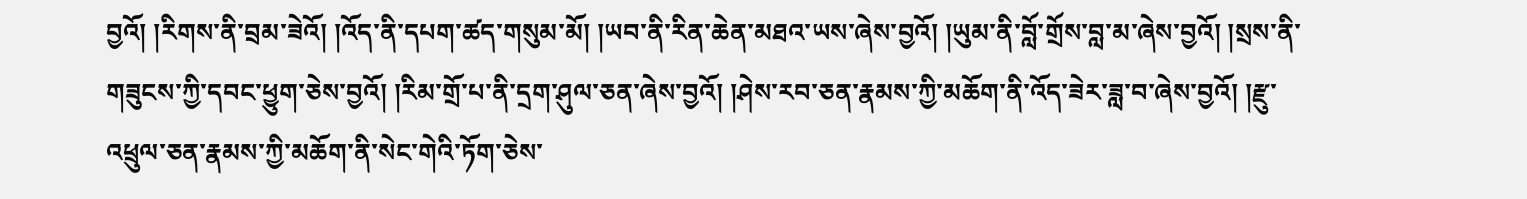བྱའོ། །རིགས་ནི་བྲམ་ཟེའོ། །འོད་ནི་དཔག་ཚད་གསུམ་མོ། །ཡབ་ནི་རིན་ཆེན་མཐའ་ཡས་ཞེས་བྱའོ། །ཡུམ་ནི་བློ་གྲོས་བླ་མ་ཞེས་བྱའོ། །སྲས་ནི་གཟུངས་ཀྱི་དབང་ཕྱུག་ཅེས་བྱའོ། །རིམ་གྲོ་པ་ནི་དྲག་ཤུལ་ཅན་ཞེས་བྱའོ། །ཤེས་རབ་ཅན་རྣམས་ཀྱི་མཆོག་ནི་འོད་ཟེར་ཟླ་བ་ཞེས་བྱའོ། །རྫུ་འཕྲུལ་ཅན་རྣམས་ཀྱི་མཆོག་ནི་སེང་གེའི་ཏོག་ཅེས་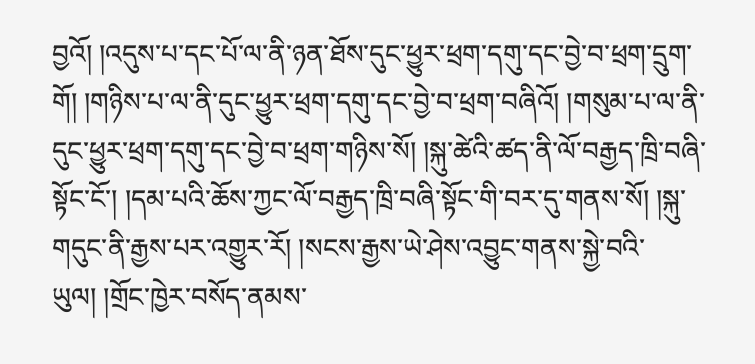བྱའོ། །འདུས་པ་དང་པོ་ལ་ནི་ཉན་ཐོས་དུང་ཕྱུར་ཕྲག་དགུ་དང་བྱེ་བ་ཕྲག་དྲུག་གོ། །གཉིས་པ་ལ་ནི་དུང་ཕྱུར་ཕྲག་དགུ་དང་བྱེ་བ་ཕྲག་བཞིའོ། །གསུམ་པ་ལ་ནི་དུང་ཕྱུར་ཕྲག་དགུ་དང་བྱེ་བ་ཕྲག་གཉིས་སོ། །སྐུ་ཚེའི་ཚད་ནི་ལོ་བརྒྱད་ཁྲི་བཞི་སྟོང་ངོ་། །དམ་པའི་ཆོས་ཀྱང་ལོ་བརྒྱད་ཁྲི་བཞི་སྟོང་གི་བར་དུ་གནས་སོ། །སྐུ་གདུང་ནི་རྒྱས་པར་འགྱུར་རོ། །སངས་རྒྱས་ཡེ་ཤེས་འབྱུང་གནས་སྐྱེ་བའི་ཡུལ། །གྲོང་ཁྱེར་བསོད་ནམས་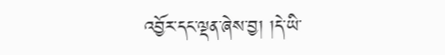འབྱོར་དང་ལྡན་ཞེས་བྱ། །དེ་ཡི་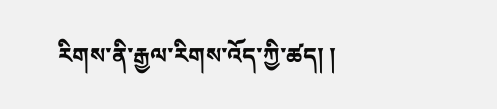རིགས་ནི་རྒྱལ་རིགས་འོད་ཀྱི་ཚད། །